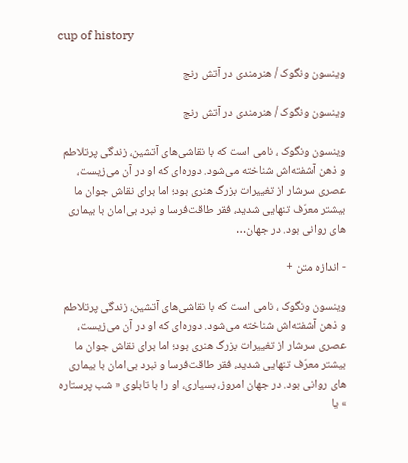cup of history

وینسون ونگوک / هنرمندی در آتش رنج

وینسون ونگوک / هنرمندی در آتش رنج

وینسون ونگوک ، نامی است که با نقاشی‌های آتشین، زندگی پرتلاطم و ذهن آشفته‌اش شناخته می‌شود. دوره‌ای که او در آن می‌زیست، عصری سرشار از تغییرات بزرگ هنری بود؛ اما برای نقاش جوان ما بیشتر معرّف تنهایی شدید، فقر طاقت‌فرسا و نبرد بی‌امان با بیماری های روانی بود. در جهان…

- اندازه متن +

وینسون ونگوک ، نامی است که با نقاشی‌های آتشین، زندگی پرتلاطم و ذهن آشفته‌اش شناخته می‌شود. دوره‌ای که او در آن می‌زیست، عصری سرشار از تغییرات بزرگ هنری بود؛ اما برای نقاش جوان ما بیشتر معرّف تنهایی شدید، فقر طاقت‌فرسا و نبرد بی‌امان با بیماری های روانی بود. در جهان امروز، بسیاری، او را با تابلوی « شب پرستاره » یا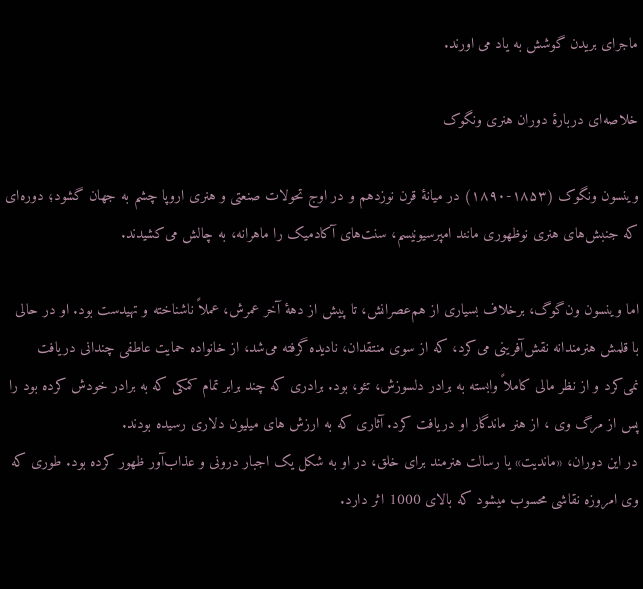ماجرای بریدن گوشش به یاد می اورند.

خلاصه‌ای دربارهٔ دوران هنری ونگوک

وینسون ونگوک (۱۸۵۳-۱۸۹۰) در میانهٔ قرن نوزدهم و در اوج تحولات صنعتی و هنری اروپا چشم به جهان گشود؛ دوره‌ای که جنبش‌های هنری نوظهوری مانند امپرسیونیسم، سنت‌های آکادمیک را ماهرانه، به چالش می‌کشیدند.

اما وینسون ون‌گوگ، برخلاف بسیاری از هم‌عصرانش، تا پیش از دههٔ آخر عمرش، عملاً ناشناخته و تهیدست بود. او در حالی با قلمش هنرمندانه نقش‌آفرینی می‌کرد، که از سوی منتقدان، نادیده گرفته می‌شد، از خانواده حمایت عاطفی چندانی دریافت نمی‌کرد و از نظر مالی کاملاً وابسته به برادر دلسوزش، تئو، بود. برادری که چند برابر تمام کمکی که به برادر خودش کرده بود را پس از مرگ وی ، از هنر ماندگار او دریافت کرد. آثاری که به ارزش های میلیون دلاری رسیده بودند.
در این دوران، «ماندیت» یا رسالت هنرمند برای خلق، در او به شکل یک اجبار درونی و عذاب‌آور ظهور کرده بود. طوری که وی امروزه نقاشی محسوب میشود که بالای 1000 اثر دارد.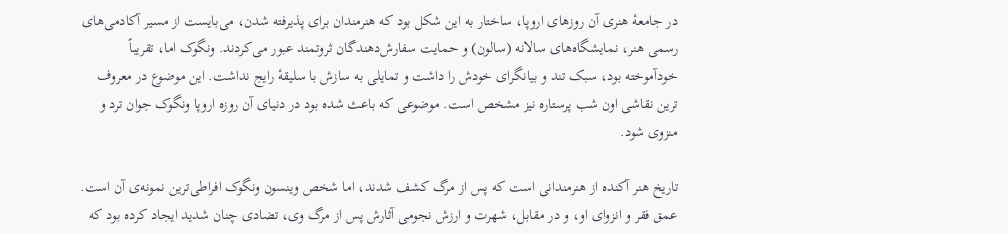در جامعهٔ هنری آن روزهای اروپا، ساختار به این شکل بود که هنرمندان برای پذیرفته شدن، می‌بایست از مسیر آکادمی‌های رسمی هنر، نمایشگاه‌های سالانه (سالون) و حمایت سفارش‌دهندگان ثروتمند عبور می‌کردند. ونگوک اما، تقریباً خودآموخته بود، سبک تند و بیانگرای خودش را داشت و تمایلی به سازش با سلیقهٔ رایج نداشت. این موضوع در معروف ترین نقاشی اون شب پرستاره نیز مشخص است. موضوعی که باعث شده بود در دنیای آن روزه اروپا ونگوک جوان ترد و منزوی شود.

تاریخ هنر آکنده از هنرمندانی است که پس از مرگ کشف شدند، اما شخص وینسون ونگوک افراطی‌ترین نمونه‌ی آن است. عمق فقر و انزوای او، و در مقابل، شهرت و ارزش نجومی آثارش پس از مرگ وی، تضادی چنان شدید ایجاد کرده بود که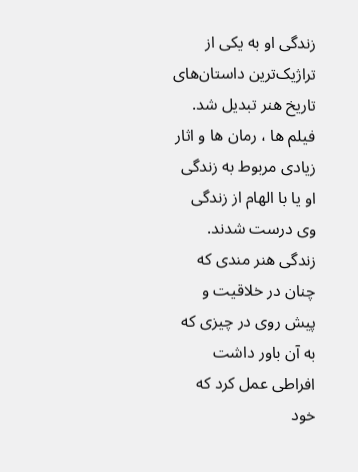زندگی او به یکی از تراژیک‌ترین داستان‌های تاریخ هنر تبدیل شد. فیلم ها ، رمان ها و اثار زیادی مربوط به زندگی او یا با الهام از زندگی وی درست شدند. زندگی هنر مندی که چنان در خلاقیت و پیش روی در چیزی که به آن باور داشت افراطی عمل کرد که خود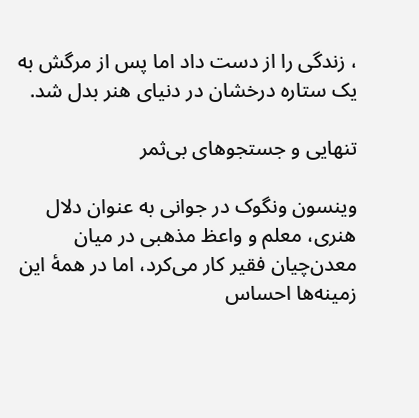، زندگی را از دست داد اما پس از مرگش به یک ستاره درخشان در دنیای هنر بدل شد.

تنهایی و جستجوهای بی‌ثمر

وینسون ونگوک در جوانی به عنوان دلال هنری، معلم و واعظ مذهبی در میان معدن‌چیان فقیر کار می‌کرد، اما در همهٔ این زمینه‌ها احساس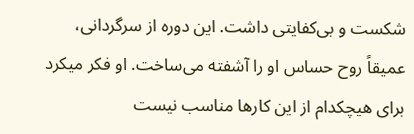شکست و بی‌کفایتی داشت. این دوره از سرگردانی، عمیقاً روح حساس او را آشفته می‌ساخت. او فکر میکرد برای هیچکدام از این کارها مناسب نیست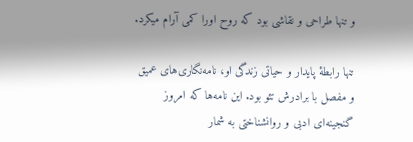و تنها طراحی و نقاشی بود که روح اورا کمی آرام میکرد.

تنها رابطهٔ پایدار و حیاتی زندگی او، نامه‌نگاری‌های عمیق و مفصل با برادرش تئو بود. این نامه‌ها که امروز گنجینه‌ای ادبی و روانشناختی به شمار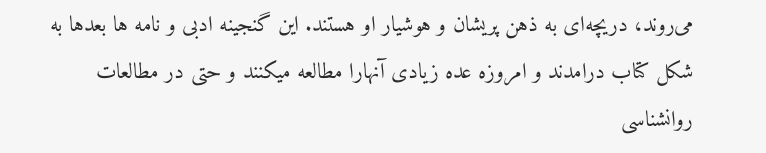می‌روند، دریچه‌ای به ذهن پریشان و هوشیار او هستند. این گنجینه ادبی و نامه ها بعدها به شکل کتاب درامدند و امروزه عده زیادی آنهارا مطالعه میکنند و حتی در مطالعات روانشناسی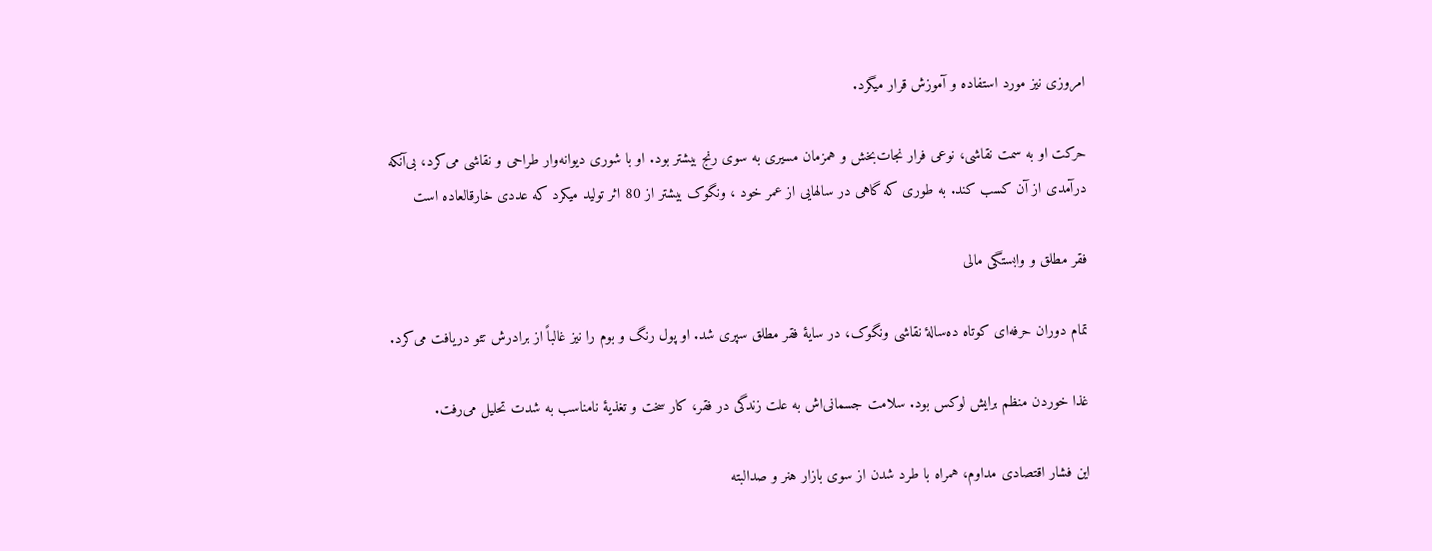امروزی نیز مورد استفاده و آموزش قرار میگرد.

حرکت او به سمت نقاشی، نوعی فرار نجات‌بخش و همزمان مسیری به سوی رنج بیشتر بود. او با شوری دیوانه‌وار طراحی و نقاشی می‌کرد، بی‌آنکه درآمدی از آن کسب کند. به طوری که گاهی در سالهایی از عمر خود ، ونگوک بیشتر از 80 اثر تولید میکرد که عددی خارقالعاده است

فقر مطلق و وابستگی مالی

تمام دوران حرفه‌ای کوتاه ده‌سالهٔ نقاشی ونگوک، در سایهٔ فقر مطلق سپری شد. او پول رنگ و بوم را نیز غالباً از برادرش تئو دریافت می‌کرد.

غذا خوردن منظم برایش لوکس بود. سلامت جسمانی‌اش به علت زندگی در فقر، کار سخت و تغذیهٔ نامناسب به شدت تحلیل می‌رفت.

این فشار اقتصادی مداوم، همراه با طرد شدن از سوی بازار هنر و صدالبته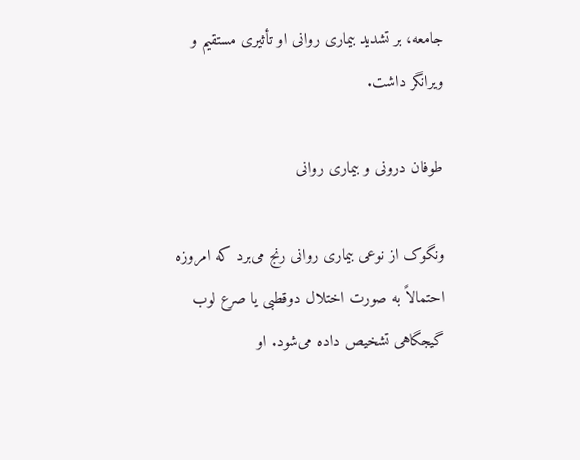جامعه، بر تشدید بیماری روانی او تأثیری مستقیم و ویرانگر داشت.

طوفان درونی و بیماری روانی

ونگوک از نوعی بیماری روانی رنج می‌برد که امروزه احتمالاً به صورت اختلال دوقطبی یا صرع لوب گیجگاهی تشخیص داده می‌شود. او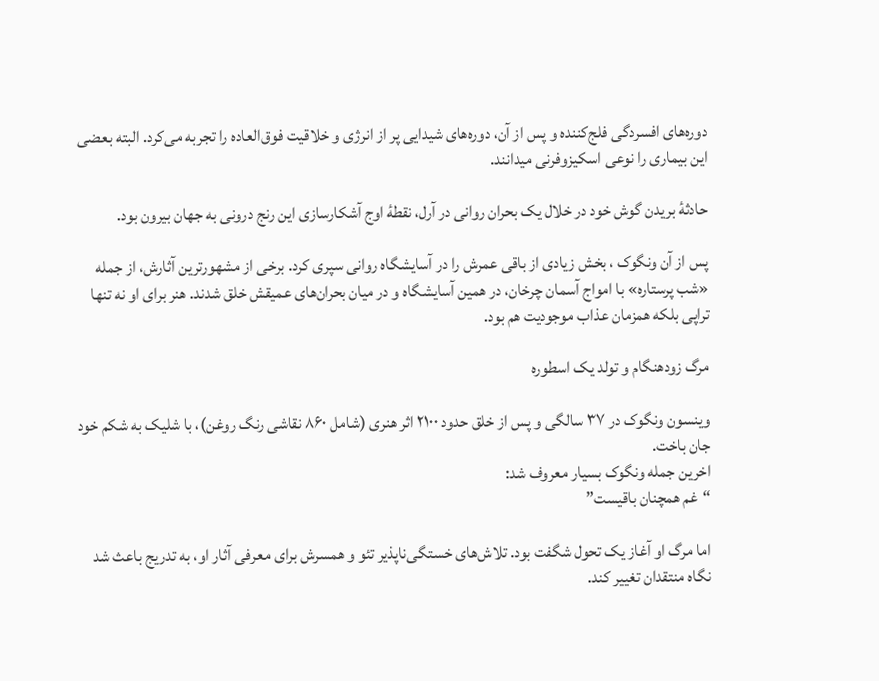دوره‌های افسردگی فلج‌کننده و پس از آن، دوره‌های شیدایی پر از انرژی و خلاقیت فوق‌العاده را تجربه می‌کرد. البته بعضی این بیماری را نوعی اسکیزوفرنی میدانند.

حادثهٔ بریدن گوش خود در خلال یک بحران روانی در آرل، نقطهٔ اوج آشکارسازی این رنج درونی به جهان بیرون بود.

پس از آن ونگوک ، بخش زیادی از باقی عمرش را در آسایشگاه روانی سپری کرد. برخی از مشهورترین آثارش، از جمله «شب پرستاره» با امواج آسمان چرخان، در همین آسایشگاه و در میان بحران‌های عمیقش خلق شدند. هنر برای او نه تنها تراپی بلکه همزمان عذاب موجودیت هم بود.

مرگ زودهنگام و تولد یک اسطوره

وینسون ونگوک در ۳۷ سالگی و پس از خلق حدود ۲۱۰۰ اثر هنری (شامل ۸۶۰ نقاشی رنگ روغن)، با شلیک به شکم خود جان باخت.
اخرین جمله ونگوک بسیار معروف شد:
“غم همچنان باقیست”

اما مرگ او آغاز یک تحول شگفت بود. تلاش‌های خستگی‌ناپذیر تئو و همسرش برای معرفی آثار او، به تدریج باعث شد نگاه منتقدان تغییر کند.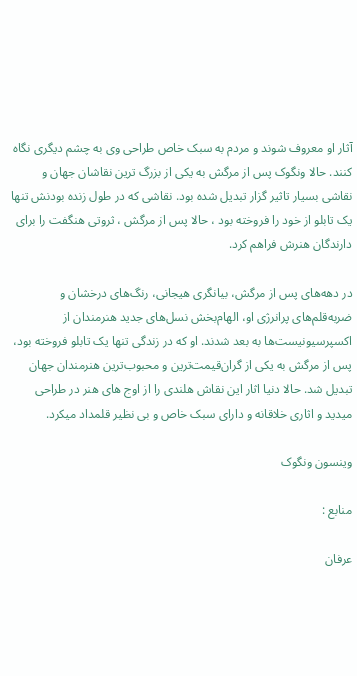آثار او معروف شوند و مردم به سبک خاص طراحی وی به چشم دیگری نگاه کنند. حالا ونگوک پس از مرگش به یکی از بزرگ ترین نقاشان جهان و نقاشی بسیار تاثیر گزار تبدیل شده بود. نقاشی که در طول زنده بودنش تنها یک تابلو از خود را فروخته بود ، حالا پس از مرگش ، ثروتی هنگفت را برای دارندگان هنرش فراهم کرد.

در دهه‌های پس از مرگش، بیانگری هیجانی، رنگ‌های درخشان و ضربه‌قلم‌های پرانرژی او، الهام‌بخش نسل‌های جدید هنرمندان از اکسپرسیونیست‌ها به بعد شدند. او که در زندگی تنها یک تابلو فروخته بود، پس از مرگش به یکی از گران‌قیمت‌ترین و محبوب‌ترین هنرمندان جهان تبدیل شد. حالا دنیا اثار این نقاش هلندی را از اوج های هنر در طراحی میدید و اثاری خلاقانه و دارای سبک خاص و بی نظیر قلمداد میکرد.

وینسون ونگوک

منابع :

عرفان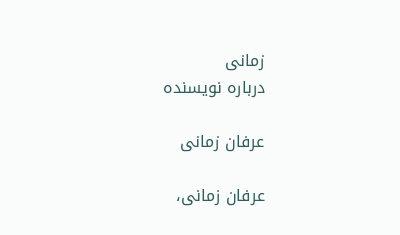زمانی
درباره نویسنده

عرفان زمانی

عرفان زمانی،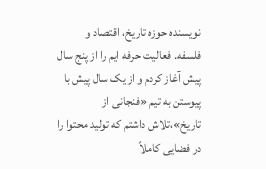نویسنده حوزه تاریخ، اقتصاد و فلسفه. فعالیت حرفه ایم را از پنج سال پیش آغاز کردم و از یک سال پیش با پیوستن به تیم «فنجانی از تاریخ»،تلاش داشتم که تولید محتوا را در فضایی کاملاً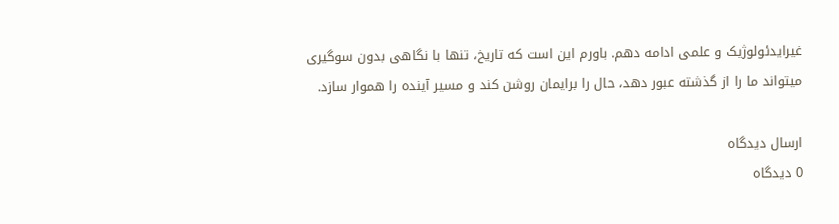غیرایدئولوژیک و علمی ادامه دهم. باورم این است که تاریخ، تنها با نگاهی بدون سوگیری میتواند ما را از گذشته عبور دهد، حال را برایمان روشن کند و مسیر آینده را هموار سازد.

ارسال دیدگاه
0 دیدگاه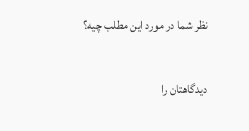نظر شما در مورد این مطلب چیه؟

دیدگاهتان را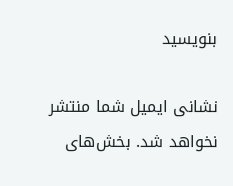بنویسید

نشانی ایمیل شما منتشر نخواهد شد. بخش‌های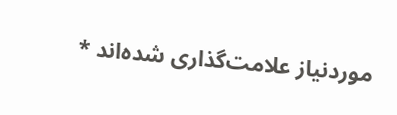موردنیاز علامت‌گذاری شده‌اند *